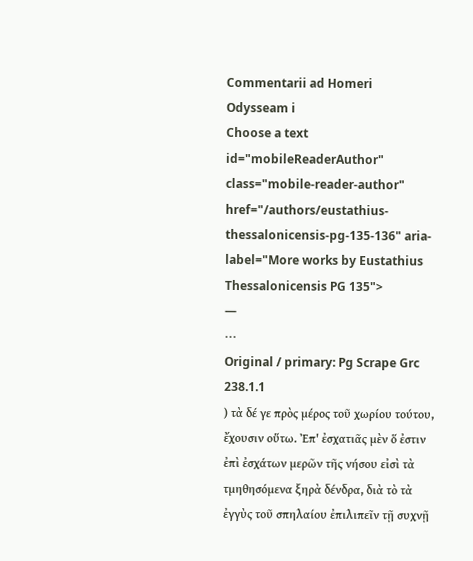Commentarii ad Homeri Odysseam i
Choose a text
id="mobileReaderAuthor" class="mobile-reader-author" href="/authors/eustathius-thessalonicensis-pg-135-136" aria-label="More works by Eustathius Thessalonicensis PG 135">
—
⋯
Original / primary: Pg Scrape Grc
238.1.1
) τὰ δέ γε πρὸς μέρος τοῦ χωρίου τούτου, ἔχουσιν οὕτω. Ἐπ' ἐσχατιᾶς μὲν ὅ ἐστιν ἐπὶ ἐσχάτων μερῶν τῆς νήσου εἰσὶ τὰ τμηθησόμενα ξηρὰ δένδρα, διὰ τὸ τὰ ἐγγὺς τοῦ σπηλαίου ἐπιλιπεῖν τῇ συχνῇ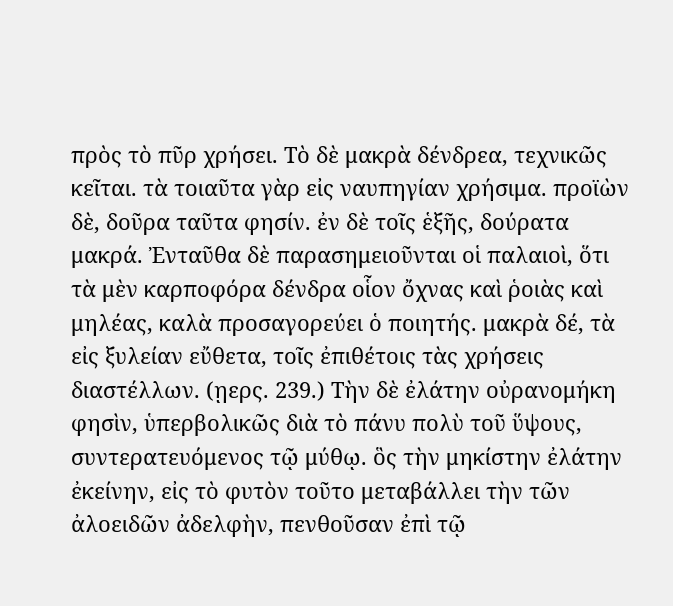πρὸς τὸ πῦρ χρήσει. Τὸ δὲ μακρὰ δένδρεα, τεχνικῶς κεῖται. τὰ τοιαῦτα γὰρ εἰς ναυπηγίαν χρήσιμα. προϊὼν δὲ, δοῦρα ταῦτα φησίν. ἐν δὲ τοῖς ἑξῆς, δούρατα μακρά. Ἐνταῦθα δὲ παρασημειοῦνται οἱ παλαιοὶ, ὅτι τὰ μὲν καρποφόρα δένδρα οἷον ὄχνας καὶ ῥοιὰς καὶ μηλέας, καλὰ προσαγορεύει ὁ ποιητής. μακρὰ δέ, τὰ εἰς ξυλείαν εὔθετα, τοῖς ἐπιθέτοις τὰς χρήσεις διαστέλλων. (ῃερς. 239.) Τὴν δὲ ἐλάτην οὐρανομήκη φησὶν, ὑπερβολικῶς διὰ τὸ πάνυ πολὺ τοῦ ὕψους, συντερατευόμενος τῷ μύθῳ. ὃς τὴν μηκίστην ἐλάτην ἐκείνην, εἰς τὸ φυτὸν τοῦτο μεταβάλλει τὴν τῶν ἀλοειδῶν ἀδελφὴν, πενθοῦσαν ἐπὶ τῷ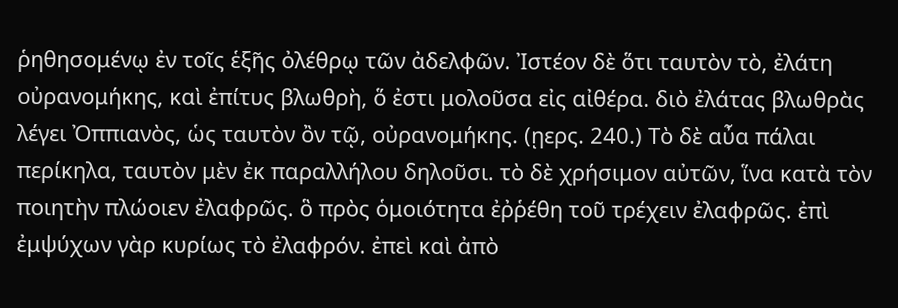ῥηθησομένῳ ἐν τοῖς ἑξῆς ὀλέθρῳ τῶν ἀδελφῶν. Ἰστέον δὲ ὅτι ταυτὸν τὸ, ἐλάτη οὐρανομήκης, καὶ ἐπίτυς βλωθρὴ, ὅ ἐστι μολοῦσα εἰς αἰθέρα. διὸ ἐλάτας βλωθρὰς λέγει Ὀππιανὸς, ὡς ταυτὸν ὂν τῷ, οὐρανομήκης. (ῃερς. 240.) Τὸ δὲ αὖα πάλαι περίκηλα, ταυτὸν μὲν ἐκ παραλλήλου δηλοῦσι. τὸ δὲ χρήσιμον αὐτῶν, ἵνα κατὰ τὸν ποιητὴν πλώοιεν ἐλαφρῶς. ὃ πρὸς ὁμοιότητα ἐῤῥέθη τοῦ τρέχειν ἐλαφρῶς. ἐπὶ ἐμψύχων γὰρ κυρίως τὸ ἐλαφρόν. ἐπεὶ καὶ ἀπὸ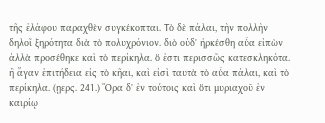τῆς ἐλάφου παραχθὲν συγκέκοπται. Τὸ δὲ πάλαι, τὴν πολλὴν δηλοῖ ξηρότητα διὰ τὸ πολυχρόνιον. διὸ οὐδ' ἠρκέσθη αὖα εἰπὼν ἀλλὰ προσέθηκε καὶ τὸ περίκηλα. ὅ ἐστι περισσῶς κατεσκληκότα. ἢ ἄγαν ἐπιτήδεια εἰς τὸ κῆαι, καὶ εἰσὶ ταυτὰ τὸ αὖα πάλαι, καὶ τὸ περίκηλα. (ῃερς. 241.) Ὅρα δ' ἐν τούτοις καὶ ὅτι μυριαχοῦ ἐν καιρίῳ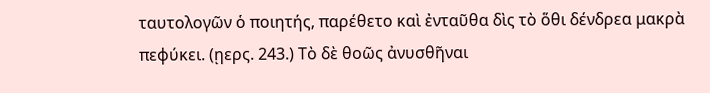ταυτολογῶν ὁ ποιητής, παρέθετο καὶ ἐνταῦθα δὶς τὸ ὅθι δένδρεα μακρὰ πεφύκει. (ῃερς. 243.) Τὸ δὲ θοῶς ἀνυσθῆναι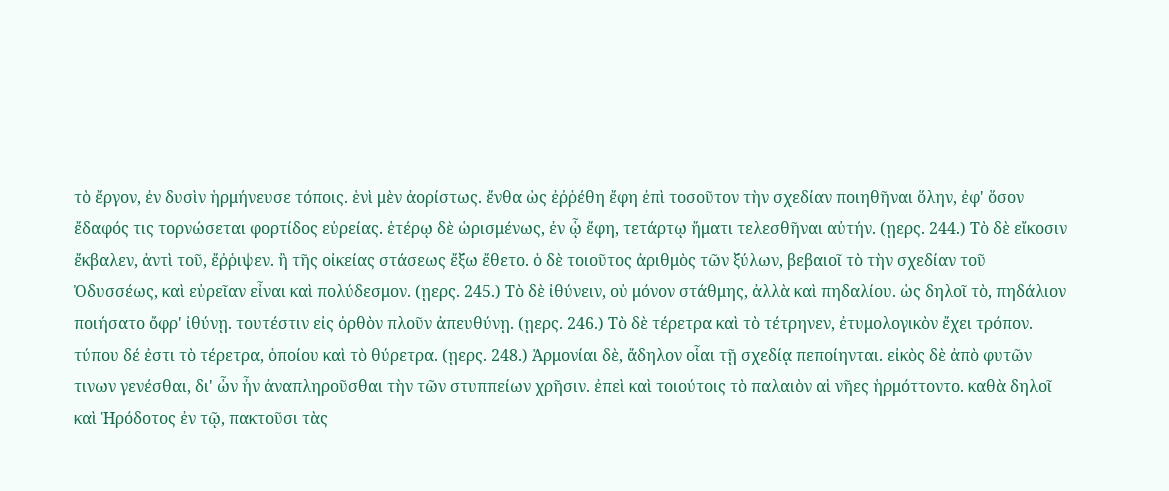τὸ ἔργον, ἐν δυσὶν ἡρμήνευσε τόποις. ἑνὶ μὲν ἀορίστως. ἔνθα ὡς ἐῤῥέθη ἔφη ἐπὶ τοσοῦτον τὴν σχεδίαν ποιηθῆναι ὅλην, ἐφ' ὅσον ἔδαφός τις τορνώσεται φορτίδος εὐρείας. ἑτέρῳ δὲ ὡρισμένως, ἐν ᾧ ἔφη, τετάρτῳ ἤματι τελεσθῆναι αὐτήν. (ῃερς. 244.) Τὸ δὲ εἴκοσιν ἔκβαλεν, ἀντὶ τοῦ, ἔῤῥιψεν. ἢ τῆς οἰκείας στάσεως ἔξω ἔθετο. ὁ δὲ τοιοῦτος ἀριθμὸς τῶν ξύλων, βεβαιοῖ τὸ τὴν σχεδίαν τοῦ Ὀδυσσέως, καὶ εὐρεῖαν εἶναι καὶ πολύδεσμον. (ῃερς. 245.) Τὸ δὲ ἰθύνειν, οὐ μόνον στάθμης, ἀλλὰ καὶ πηδαλίου. ὡς δηλοῖ τὸ, πηδάλιον ποιήσατο ὄφρ' ἰθύνῃ. τουτέστιν εἰς ὀρθὸν πλοῦν ἀπευθύνῃ. (ῃερς. 246.) Τὸ δὲ τέρετρα καὶ τὸ τέτρηνεν, ἐτυμολογικὸν ἔχει τρόπον. τύπου δέ ἐστι τὸ τέρετρα, ὁποίου καὶ τὸ θύρετρα. (ῃερς. 248.) Ἁρμονίαι δὲ, ἄδηλον οἷαι τῇ σχεδίᾳ πεποίηνται. εἰκὸς δὲ ἀπὸ φυτῶν τινων γενέσθαι, δι' ὧν ἦν ἀναπληροῦσθαι τὴν τῶν στυππείων χρῆσιν. ἐπεὶ καὶ τοιούτοις τὸ παλαιὸν αἱ νῆες ἡρμόττοντο. καθὰ δηλοῖ καὶ Ἡρόδοτος ἐν τῷ, πακτοῦσι τὰς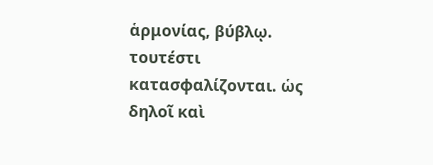ἁρμονίας, βύβλῳ. τουτέστι κατασφαλίζονται. ὡς δηλοῖ καὶ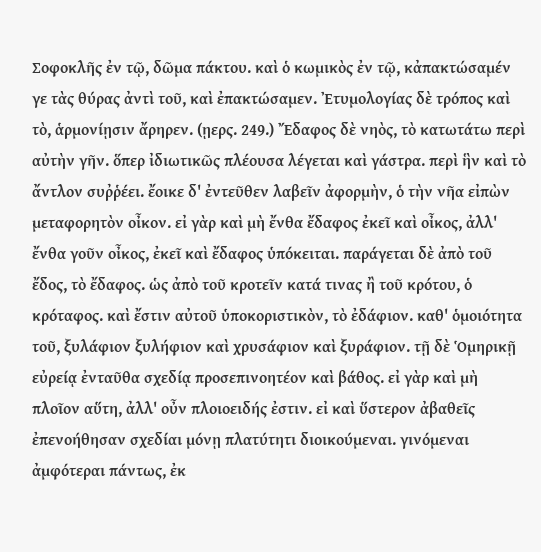Σοφοκλῆς ἐν τῷ, δῶμα πάκτου. καὶ ὁ κωμικὸς ἐν τῷ, κἀπακτώσαμέν γε τὰς θύρας ἀντὶ τοῦ, καὶ ἐπακτώσαμεν. Ἐτυμολογίας δὲ τρόπος καὶ τὸ, ἁρμονίῃσιν ἄρηρεν. (ῃερς. 249.) Ἔδαφος δὲ νηὸς, τὸ κατωτάτω περὶ αὐτὴν γῆν. ὅπερ ἰδιωτικῶς πλέουσα λέγεται καὶ γάστρα. περὶ ἣν καὶ τὸ ἄντλον συῤῥέει. ἔοικε δ' ἐντεῦθεν λαβεῖν ἀφορμὴν, ὁ τὴν νῆα εἰπὼν μεταφορητὸν οἶκον. εἰ γὰρ καὶ μὴ ἔνθα ἔδαφος ἐκεῖ καὶ οἶκος, ἀλλ' ἔνθα γοῦν οἶκος, ἐκεῖ καὶ ἔδαφος ὑπόκειται. παράγεται δὲ ἀπὸ τοῦ ἔδος, τὸ ἔδαφος. ὡς ἀπὸ τοῦ κροτεῖν κατά τινας ἢ τοῦ κρότου, ὁ κρόταφος. καὶ ἔστιν αὐτοῦ ὑποκοριστικὸν, τὸ ἐδάφιον. καθ' ὁμοιότητα τοῦ, ξυλάφιον ξυλήφιον καὶ χρυσάφιον καὶ ξυράφιον. τῇ δὲ Ὁμηρικῇ εὐρείᾳ ἐνταῦθα σχεδίᾳ προσεπινοητέον καὶ βάθος. εἰ γὰρ καὶ μὴ πλοῖον αὕτη, ἀλλ' οὖν πλοιοειδής ἐστιν. εἰ καὶ ὕστερον ἀβαθεῖς ἐπενοήθησαν σχεδίαι μόνῃ πλατύτητι διοικούμεναι. γινόμεναι ἀμφότεραι πάντως, ἐκ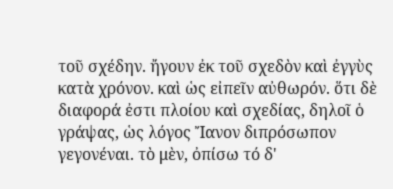τοῦ σχέδην. ἤγουν ἐκ τοῦ σχεδὸν καὶ ἐγγὺς κατὰ χρόνον. καὶ ὡς εἰπεῖν αὐθωρόν. ὅτι δὲ διαφορά ἐστι πλοίου καὶ σχεδίας, δηλοῖ ὁ γράψας, ὡς λόγος Ἴανον διπρόσωπον γεγονέναι. τὸ μὲν, ὀπίσω τό δ'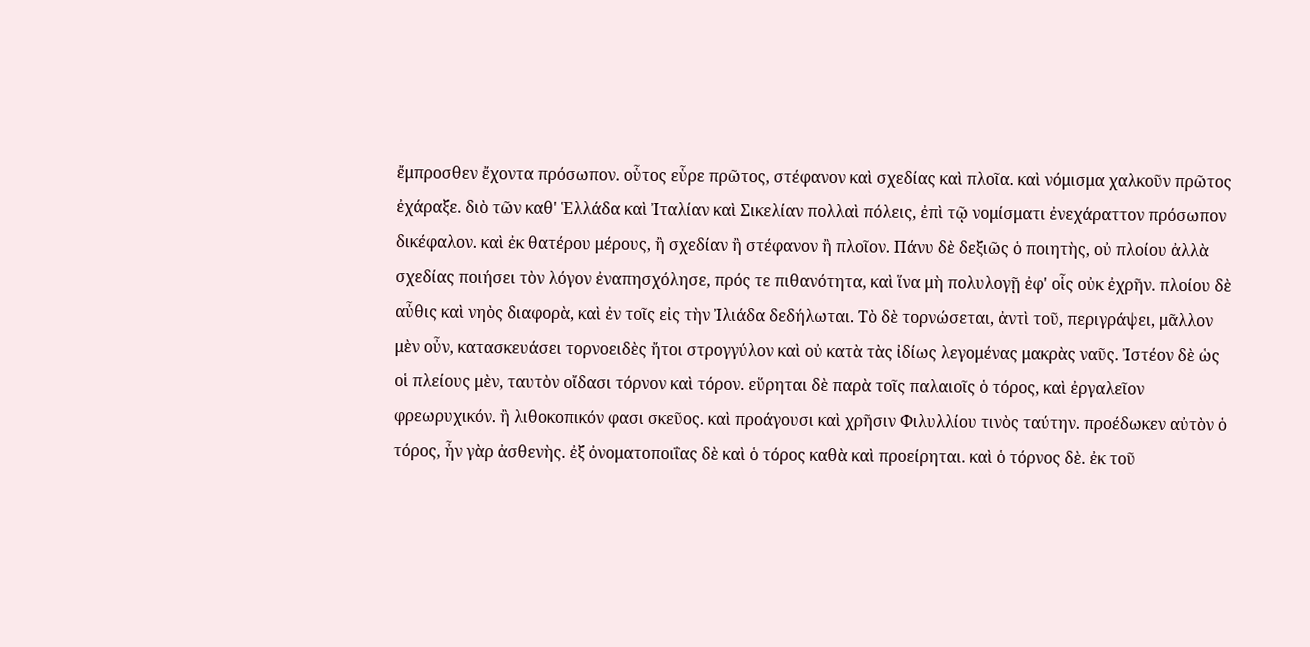ἔμπροσθεν ἔχοντα πρόσωπον. οὗτος εὗρε πρῶτος, στέφανον καὶ σχεδίας καὶ πλοῖα. καὶ νόμισμα χαλκοῦν πρῶτος ἐχάραξε. διὸ τῶν καθ' Ἑλλάδα καὶ Ἰταλίαν καὶ Σικελίαν πολλαὶ πόλεις, ἐπὶ τῷ νομίσματι ἐνεχάραττον πρόσωπον δικέφαλον. καὶ ἐκ θατέρου μέρους, ἢ σχεδίαν ἢ στέφανον ἢ πλοῖον. Πάνυ δὲ δεξιῶς ὁ ποιητὴς, οὐ πλοίου ἀλλὰ σχεδίας ποιήσει τὸν λόγον ἐναπησχόλησε, πρός τε πιθανότητα, καὶ ἵνα μὴ πολυλογῇ ἐφ' οἷς οὐκ ἐχρῆν. πλοίου δὲ αὖθις καὶ νηὸς διαφορὰ, καὶ ἐν τοῖς εἰς τὴν Ἰλιάδα δεδήλωται. Τὸ δὲ τορνώσεται, ἀντὶ τοῦ, περιγράψει, μᾶλλον μὲν οὖν, κατασκευάσει τορνοειδὲς ἤτοι στρογγύλον καὶ οὐ κατὰ τὰς ἰδίως λεγομένας μακρὰς ναῦς. Ἰστέον δὲ ὡς οἱ πλείους μὲν, ταυτὸν οἴδασι τόρνον καὶ τόρον. εὕρηται δὲ παρὰ τοῖς παλαιοῖς ὁ τόρος, καὶ ἐργαλεῖον φρεωρυχικόν. ἢ λιθοκοπικόν φασι σκεῦος. καὶ προάγουσι καὶ χρῆσιν Φιλυλλίου τινὸς ταύτην. προέδωκεν αὐτὸν ὁ τόρος, ἦν γὰρ ἀσθενὴς. ἐξ ὀνοματοποιΐας δὲ καὶ ὁ τόρος καθὰ καὶ προείρηται. καὶ ὁ τόρνος δὲ. ἐκ τοῦ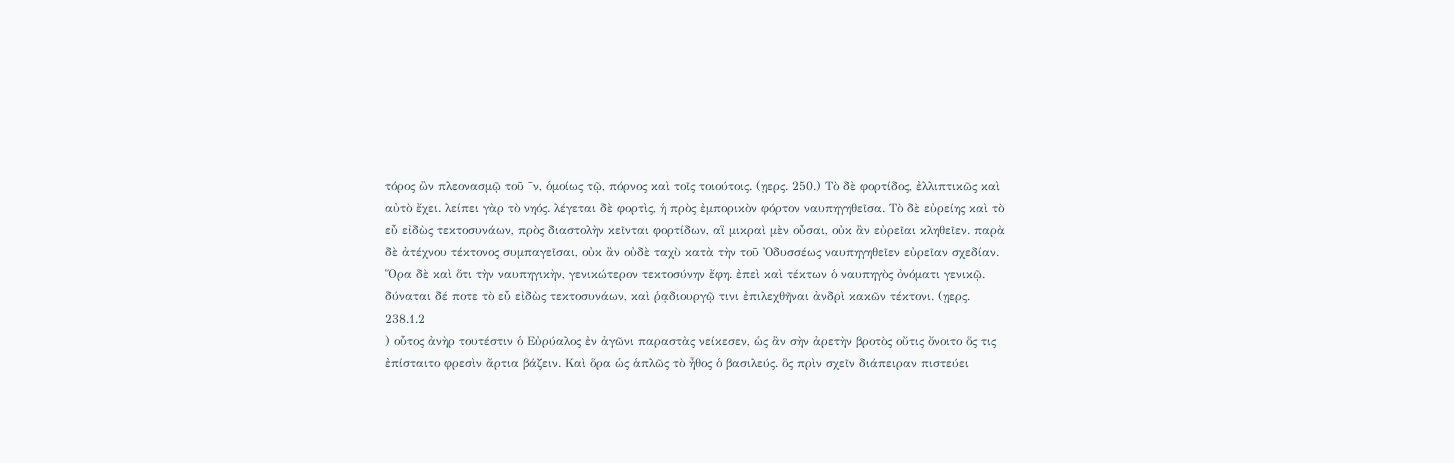τόρος ὢν πλεονασμῷ τοῦ ˉν, ὁμοίως τῷ, πόρνος καὶ τοῖς τοιούτοις. (ῃερς. 250.) Τὸ δὲ φορτίδος, ἐλλιπτικῶς καὶ αὐτὸ ἔχει. λείπει γὰρ τὸ νηός. λέγεται δὲ φορτὶς, ἡ πρὸς ἐμπορικὸν φόρτον ναυπηγηθεῖσα. Τὸ δὲ εὐρείης καὶ τὸ εὖ εἰδὼς τεκτοσυνάων, πρὸς διαστολὴν κεῖνται φορτίδων, αἳ μικραὶ μὲν οὖσαι, οὐκ ἂν εὐρεῖαι κληθεῖεν. παρὰ δὲ ἀτέχνου τέκτονος συμπαγεῖσαι, οὐκ ἂν οὐδὲ ταχὺ κατὰ τὴν τοῦ Ὀδυσσέως ναυπηγηθεῖεν εὐρεῖαν σχεδίαν. Ὅρα δὲ καὶ ὅτι τὴν ναυπηγικὴν, γενικώτερον τεκτοσύνην ἔφη. ἐπεὶ καὶ τέκτων ὁ ναυπηγὸς ὀνόματι γενικῷ. δύναται δέ ποτε τὸ εὖ εἰδὼς τεκτοσυνάων, καὶ ῥᾳδιουργῷ τινι ἐπιλεχθῆναι ἀνδρὶ κακῶν τέκτονι. (ῃερς.
238.1.2
) οὗτος ἀνὴρ τουτέστιν ὁ Εὐρύαλος ἐν ἀγῶνι παραστὰς νείκεσεν, ὡς ἂν σὴν ἀρετὴν βροτὸς οὔτις ὄνοιτο ὅς τις ἐπίσταιτο φρεσὶν ἄρτια βάζειν. Καὶ ὅρα ὡς ἁπλῶς τὸ ἦθος ὁ βασιλεύς. ὃς πρὶν σχεῖν διάπειραν πιστεύει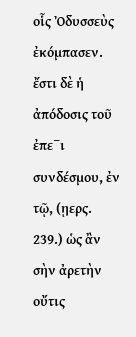οἷς Ὀδυσσεὺς ἐκόμπασεν. ἔστι δὲ ἡ ἀπόδοσις τοῦ ἐπεˉι συνδέσμου, ἐν τῷ, (ῃερς. 239.) ὡς ἂν σὴν ἀρετὴν οὔτις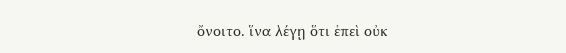ὄνοιτο. ἵνα λέγῃ ὅτι ἐπεὶ οὐκ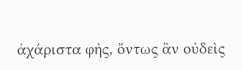ἀχάριστα φὴς, ὄντως ἂν οὐδεὶς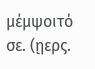μέμψοιτό σε. (ῃερς.